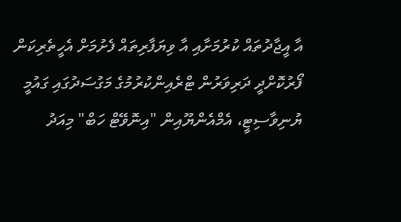އާ އީޖާދުތައް ކުރުމަށާއި އާ ވިޔަފާރިތައް ފެށުމަށް އެހީތެރިކަން ފޯރުކޮށްދީ ދަރިވަރުން ޓްރެއިންކުރުމުގެ މަގުސަދުގައި ގައުމީ ޔުނިވާސިޓީ، އެމްއެންޔޫއިން "އިނޮވޭޓް ހަބް" މިއަދު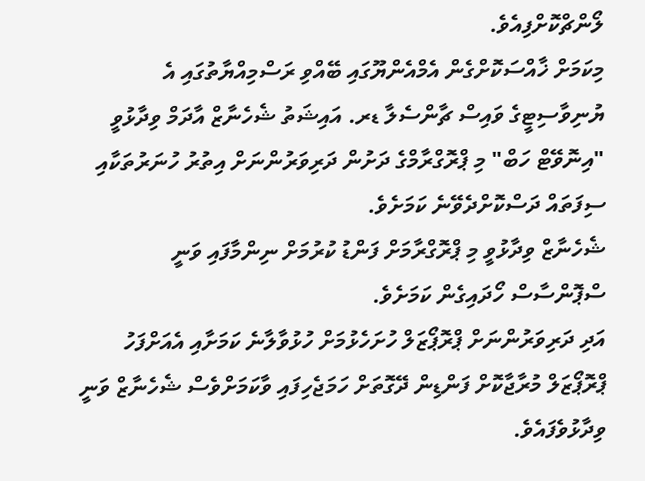ލޯންޗްކޮށްފިއެވެ.
މިކަމަށް ޚާއްސަކޮށްގެން އެމްއެންޔޫގައި ބޭއްވި ރަސްމިއްޔާތުގައި އެ ޔުނިވާސިޓީގެ ވައިސް ޗާންސެލާ ޑރ. އައިޝަތު ޝެހެނާޒް އާދަމް ވިދާޅުވީ "އިނޮވޭޓް ހަބް" މި ޕްރޮގްރާމްގެ ދަށުން ދަރިވަރުންނަށް އިތުރު ހުނަރުތަކާއި ސިފަތައް ދަސްކޮށްދެވޭނެ ކަމަށެވެ.
ޝެހެނާޒް ވިދާޅުވީ މި ޕްރޮގްރާމަށް ފަންޑު ކުރުމަށް ނިންމާފައި ވަނީ ސްޕޮންސާސް ހޯދައިގެން ކަމަށެވެ.
އަދި ދަރިވަރުންނަށް ޕްރޮޕޯޒަލް ހުށަހެޅުމަށް ހުޅުވާލާނެ ކަމަށާއި އެއަށްފަހު ޕްރޮޕޯޒަލް މުރާޖާކޮށް ފަންޑިން ދޭގޮތަށް ހަމަޖެހިފައި ވާކަމަށްވެސް ޝެހެނާޒް ވަނީ ވިދާޅުވެފައެވެ.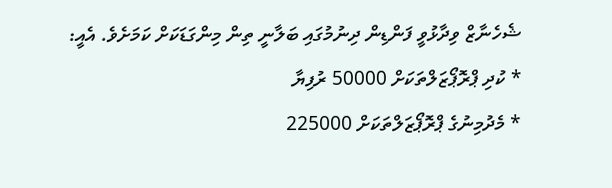ޝެހެނާޒް ވިދާޅުވީ ފަންޑިން ދިނުމުގައި ބަލާނީ ތިން މިންގަޑަކަށް ކަމަށެވެ. އެއީ:
* ކުދި ޕްރޮޕޯޒަލްތަކަށް 50000 ރުފިޔާ
* މެދުމިނުގެ ޕްރޮޕޯޒަލްތަކަށް 225000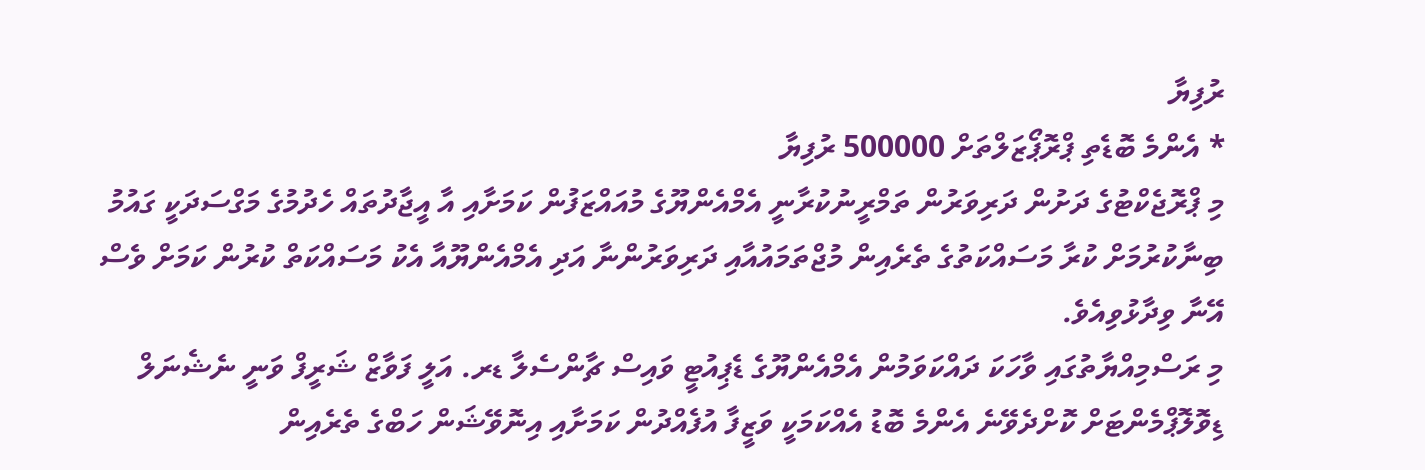ރުފިޔާ
* އެންމެ ބޮޑެތި ޕްރޮޕޯޒަލްތަށް 500000 ރުފިޔާ
މި ޕްރޮޖެކްޓުގެ ދަށުން ދަރިވަރުން ތަމްރީނުކުރާނީ އެމްއެންޔޫގެ މުއައްޒަފުން ކަމަށާއި އާ އީޖާދުތައް ހެދުމުގެ މަގްސަދަކީ ގައުމު ބިނާކުރުމަށް ކުރާ މަސައްކަތުގެ ތެރެއިން މުޖްތަމައުއާއި ދަރިވަރުންނާ އަދި އެމްއެންޔޫއާ އެކު މަސައްކަތް ކުރުން ކަމަށް ވެސް އޭނާ ވިދާޅުވިއެވެ.
މި ރަސްމިއްޔާތުގައި ވާހަކަ ދައްކަވަމުން އެމްއެންޔޫގެ ޑެޕިއުޓީ ވައިސް ޗާންސެލާ ޑރ. އަލީ ފަވާޒް ޝަރީފް ވަނީ ނެޝެނަލް ޑިވޮލޮޕްމެންޓަށް ކޮށްދެވޭނެ އެންމެ ބޮޑު އެއްކަމަކީ ވަޒީފާ އުފެއްދުން ކަމަށާއި އިނޮވޭޝަން ހަބްގެ ތެރެއިން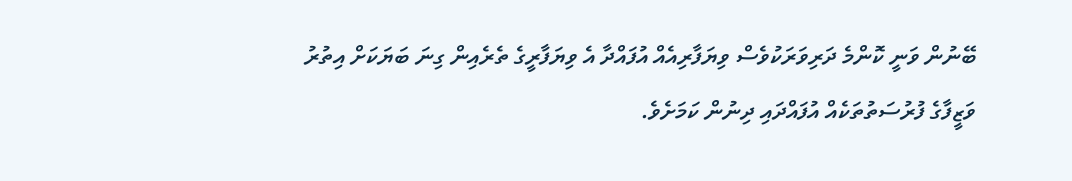ބޭނުން ވަނީ ކޮންމެ ދަރިވަރަކުވެސް ވިޔަފާރިއެއް އުފައްދާ އެ ވިޔަފާރީގެ ތެރެއިން ގިނަ ބަޔަކަށް އިތުރު ވަޒީފާގެ ފުރުސަތުތަކެއް އުފައްދައި ދިނުން ކަމަށެވެ.